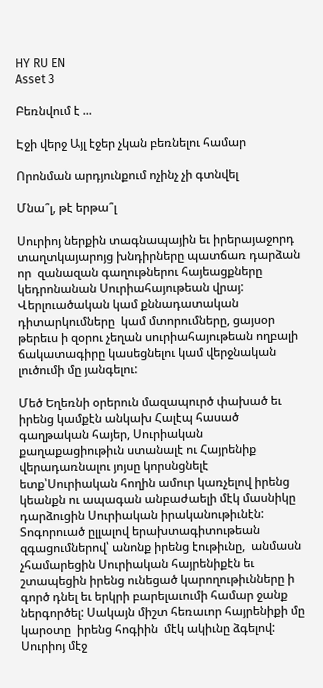HY RU EN
Asset 3

Բեռնվում է ...

Էջի վերջ Այլ էջեր չկան բեռնելու համար

Որոնման արդյունքում ոչինչ չի գտնվել

Մնա՞լ, թէ երթա՞լ

Սուրիոյ ներքին տագնապային եւ իրերայաջորդ տաղտկայարոյց խնդիրները պատճառ դարձան որ  զանազան գաղութներու հայեացքները կեդրոնանան Սուրիահայութեան վրայ: Վերլուածական կամ քննադատական դիտարկումները  կամ մտորումները, ցայսօր թերեւս ի զօրու չեղան սուրիահայութեան ողբալի ճակատագիրը կասեցնելու կամ վերջնական լուծումի մը յանգելու:

Մեծ Եղեռնի օրերուն մազապուրծ փախած եւ իրենց կամքէն անկախ Հալէպ հասած գաղթական հայեր, Սուրիական քաղաքացիութիւն ստանալէ ու Հայրենիք վերադառնալու յոյսը կորսնցնելէ ետք՝Սուրիական հողին ամուր կառչելով իրենց կեանքն ու ապագան անբաժաելի մէկ մասնիկը դարձուցին Սուրիական իրականութիւնէն: Տոգորուած ըլլալով երախտագիտութեան զգացումներով՝ անոնք իրենց էութիւնը,  անմասն չհամարեցին Սուրիական հայրենիքէն եւ շտապեցին իրենց ունեցած կարողութիւնները ի գործ դնել եւ երկրի բարելաւումի համար ջանք ներգործել: Սակայն միշտ հեռաւոր հայրենիքի մը կարօտը  իրենց հոգիին  մէկ ակիւնը ձգելով: Սուրիոյ մէջ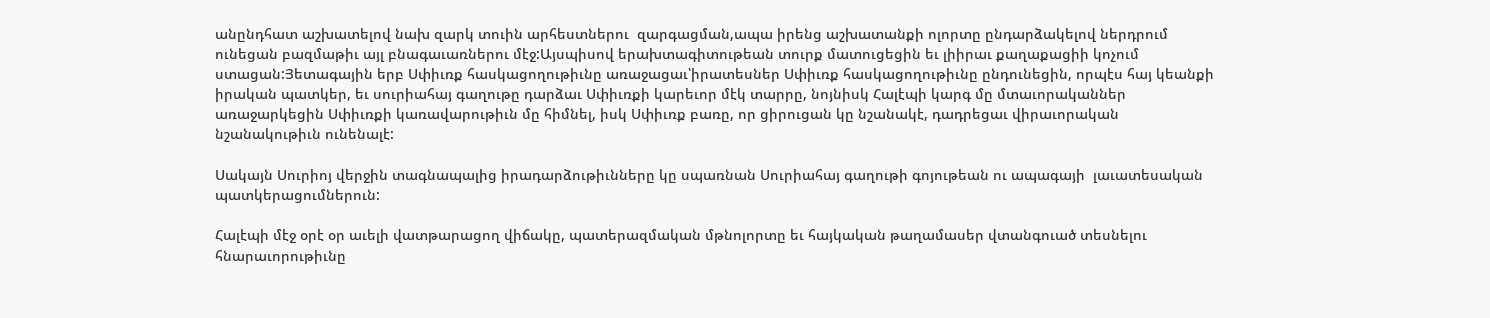անընդհատ աշխատելով նախ զարկ տուին արհեստներու  զարգացման,ապա իրենց աշխատանքի ոլորտը ընդարձակելով ներդրում ունեցան բազմաթիւ այլ բնագաւառներու մէջ:Այսպիսով երախտագիտութեան տուրք մատուցեցին եւ լիիրաւ քաղաքացիի կոչում ստացան:Յետագային երբ Սփիւռք հասկացողութիւնը առաջացաւ՝իրատեսներ Սփիւռք հասկացողութիւնը ընդունեցին, որպէս հայ կեանքի իրական պատկեր, եւ սուրիահայ գաղութը դարձաւ Սփիւռքի կարեւոր մէկ տարրը, նոյնիսկ Հալէպի կարգ մը մտաւորականներ առաջարկեցին Սփիւռքի կառավարութիւն մը հիմնել, իսկ Սփիւռք բառը, որ ցիրուցան կը նշանակէ, դադրեցաւ վիրաւորական  նշանակութիւն ունենալէ:

Սակայն Սուրիոյ վերջին տագնապալից իրադարձութիւնները կը սպառնան Սուրիահայ գաղութի գոյութեան ու ապագայի  լաւատեսական պատկերացումներուն:

Հալէպի մէջ օրէ օր աւելի վատթարացող վիճակը, պատերազմական մթնոլորտը եւ հայկական թաղամասեր վտանգուած տեսնելու  հնարաւորութիւնը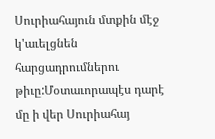Սուրիահայուն մտքին մէջ կ'աւելցնեն   հարցադրումներու թիւը:Մօտաւորապէս դարէ մը ի վեր Սուրիահայ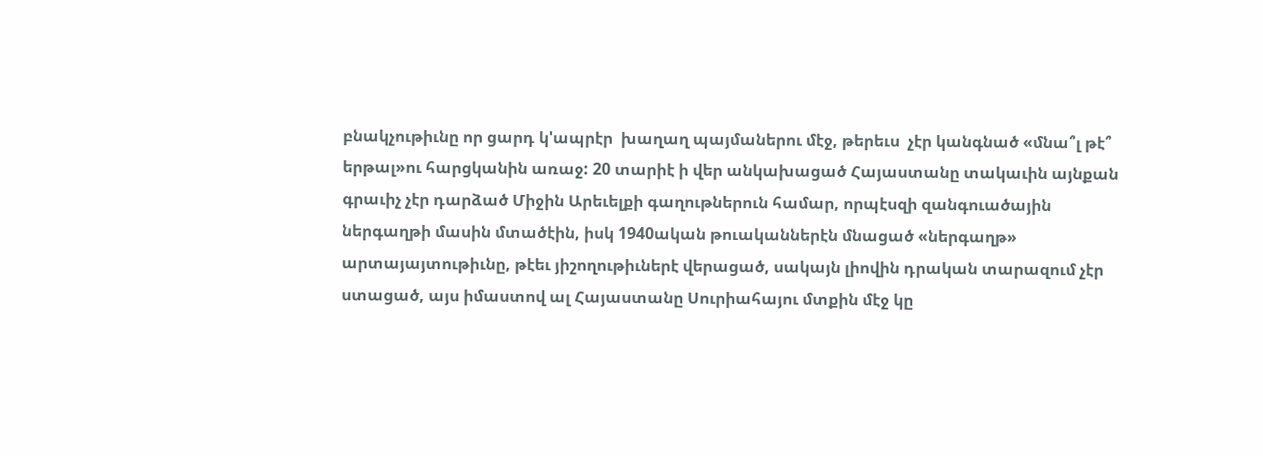բնակչութիւնը որ ցարդ կ'ապրէր  խաղաղ պայմաներու մէջ, թերեւս  չէր կանգնած «մնա՞լ թէ՞ երթալ»ու հարցկանին առաջ: 20 տարիէ ի վեր անկախացած Հայաստանը տակաւին այնքան գրաւիչ չէր դարձած Միջին Արեւելքի գաղութներուն համար, որպէսզի զանգուածային ներգաղթի մասին մտածէին, իսկ 1940ական թուականներէն մնացած «ներգաղթ» արտայայտութիւնը, թէեւ յիշողութիւներէ վերացած, սակայն լիովին դրական տարազում չէր ստացած, այս իմաստով ալ Հայաստանը Սուրիահայու մտքին մէջ կը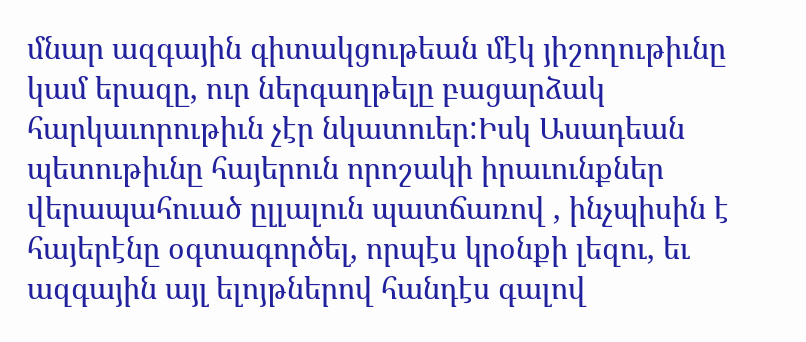մնար ազգային գիտակցութեան մէկ յիշողութիւնը կամ երազը, ուր ներգաղթելը բացարձակ հարկաւորութիւն չէր նկատուեր:Իսկ Ասադեան  պետութիւնը հայերուն որոշակի իրաւունքներ վերապահուած ըլլալուն պատճառով , ինչպիսին է հայերէնը օգտագործել, որպէս կրօնքի լեզու, եւ ազգային այլ ելոյթներով հանդէս գալով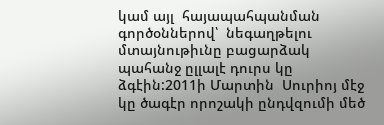կամ այլ  հայապահպանման գործօններով՝  նեգաղթելու մտայնութիւնը բացարձակ պահանջ ըլլալէ դուրս կը ձգէին:2011ի Մարտին  Սուրիոյ մէջ  կը ծագէր որոշակի ընդվզումի մեծ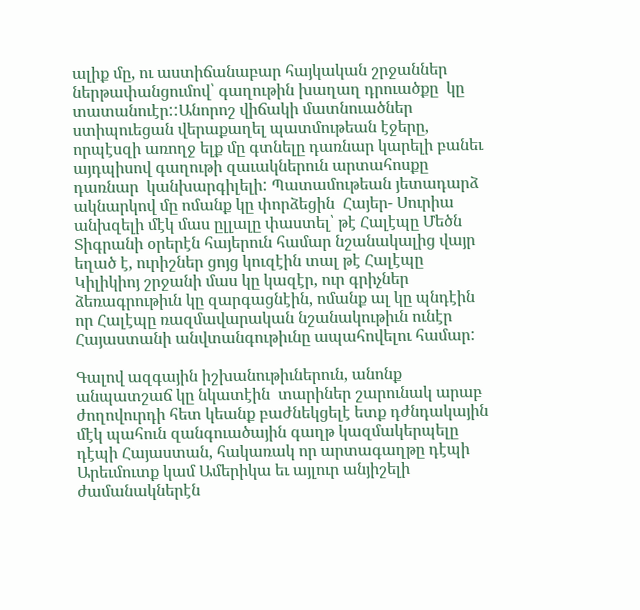ալիք մը, ու աստիճանաբար հայկական շրջաններ ներթափանցումով՝ գաղութին խաղաղ դրուածքը  կը տատանուէր::Անորոշ վիճակի մատնուածներ ստիպուեցան վերաքաղել պատմութեան էջերը, որպէսզի առողջ ելք մը գտնելը դառնար կարելի բանեւ այդպիսով գաղութի զաւակներուն արտահոսքը դառնար  կանխարգիլելի: Պատամութեան յետադարձ ակնարկով մը ոմանք կը փորձեցին  Հայեր- Սուրիա անխզելի մէկ մաս ըլլալը փաստել՝ թէ Հալէպը Մեծն Տիգրանի օրերէն հայերուն համար նշանակալից վայր եղած է, ուրիշներ ցոյց կուզէին տալ թէ Հալէպը Կիլիկիոյ շրջանի մաս կը կազէր, ուր գրիչներ ձեռագրութիւն կը զարգացնէին, ոմանք ալ կը պնդէին որ Հալէպը ռազմավարական նշանակութիւն ունէր Հայաստանի անվտանգութիւնը ապահովելու համար:

Գալով ազգային իշխանութիւներուն, անոնք անպատշաճ կը նկատէին  տարիներ շարունակ արաբ ժողովուրդի հետ կեանք բաժնեկցելէ ետք դժնդակային մէկ պահուն զանգուածային գաղթ կազմակերպելը  դէպի Հայաստան, հակառակ որ արտագաղթը դէպի Արեւմուտք կամ Ամերիկա եւ այլուր անյիշելի ժամանակներէն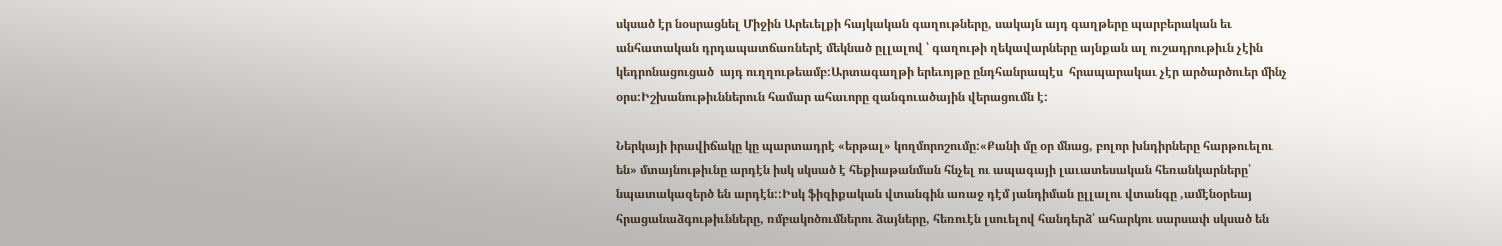սկսած էր նօսրացնել Միջին Արեւելքի հայկական գաղութները, սակայն այդ գաղթերը պարբերական եւ անհատական դրդապատճառներէ մեկնած ըլլալով ՝ գաղութի ղեկավարները այնքան ալ ուշադրութիւն չէին կեդրոնացուցած  այդ ուղղութեամբ:Արտագաղթի երեւոյթը ընդհանրապէս  հրապարակաւ չէր արծարծուեր մինչ օրս:Իշխանութիւններուն համար ահաւորը զանգուածային վերացումն է:

Ներկայի իրավիճակը կը պարտադրէ «երթալ» կողմորոշումը:«Քանի մը օր մնաց, բոլոր խնդիրները հարթուելու են» մտայնութիւնը արդէն իսկ սկսած է հեքիաթանման հնչել ու ապագայի լաւատեսական հեռանկարները՝ նպատակազերծ են արդէն::Իսկ ֆիզիքական վտանգին առաջ դէմ յանդիման ըլլալու վտանգը ,ամէնօրեայ հրացանաձգութիւնները, ռմբակոծումներու ձայները, հեռուէն լսուելով հանդերձ՝ ահարկու սարսափ սկսած են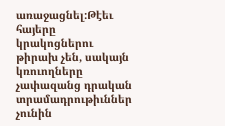առաջացնել:Թէեւ հայերը կրակոցներու թիրախ չեն, սակայն կռուողները չափազանց դրական տրամադրութիւններ չունին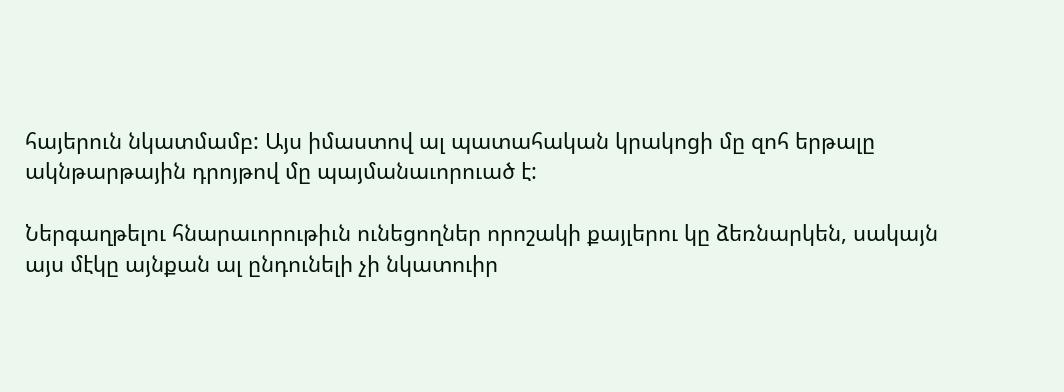հայերուն նկատմամբ: Այս իմաստով ալ պատահական կրակոցի մը զոհ երթալը ակնթարթային դրոյթով մը պայմանաւորուած է:

Ներգաղթելու հնարաւորութիւն ունեցողներ որոշակի քայլերու կը ձեռնարկեն, սակայն այս մէկը այնքան ալ ընդունելի չի նկատուիր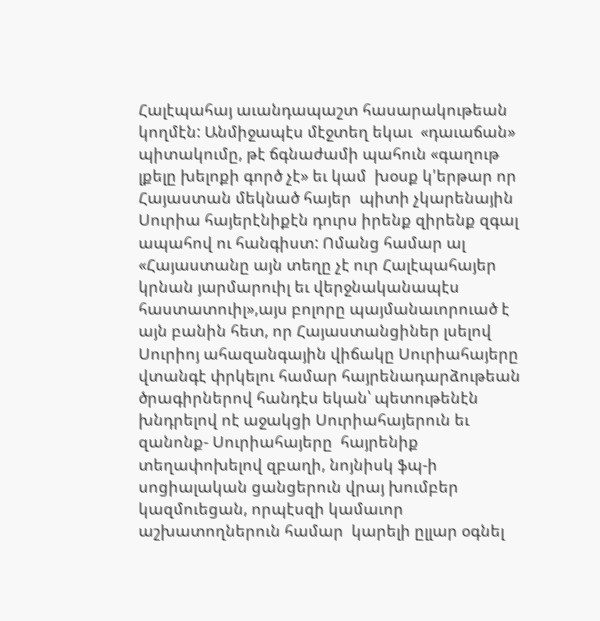Հալէպահայ աւանդապաշտ հասարակութեան կողմէն: Անմիջապէս մէջտեղ եկաւ  «դաւաճան» պիտակումը, թէ ճգնաժամի պահուն «գաղութ լքելը խելոքի գործ չէ» եւ կամ  խօսք կ'երթար որ Հայաստան մեկնած հայեր  պիտի չկարենային Սուրիա հայերէնիքէն դուրս իրենք զիրենք զգալ ապահով ու հանգիստ: Ոմանց համար ալ  «Հայաստանը այն տեղը չէ ուր Հալէպահայեր կրնան յարմարուիլ եւ վերջնականապէս հաստատուիլ»,այս բոլորը պայմանաւորուած է այն բանին հետ, որ Հայաստանցիներ լսելով Սուրիոյ ահազանգային վիճակը Սուրիահայերը վտանգէ փրկելու համար հայրենադարձութեան ծրագիրներով հանդէս եկան՝ պետութենէն խնդրելով ոէ աջակցի Սուրիահայերուն եւ զանոնք- Սուրիահայերը  հայրենիք տեղափոխելով զբաղի, նոյնիսկ ֆպ-ի սոցիալական ցանցերուն վրայ խումբեր կազմուեցան, որպէսզի կամաւոր աշխատողներուն համար  կարելի ըլլար օգնել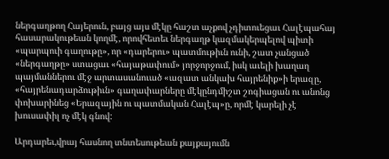ներգաղթող Հայերուն, բայց այս մէկը հաշտ աչքով չդիտուեցաւ Հալէպահայ հասարակութեան կողմէ, որովհետեւ ներգաղթ կազմակերպելով պիտի «պարպուի գաղութը», որ «դարերու» պատմութիւն ունի, շատ չանցած «ներգաղթը» ստացաւ «հայաթափում» յորջորջում, իսկ աւելի խաղաղ պայմաններու մէջ արտասանուած «ազատ անկախ հայրենիք»ի երազը, «հայրենադարձութիւն» գաղափարները մէկընդմիշտ շոգիացան ու անոնց փոխարինեց «Երազային ու պատմական Հալէպ»ը, որմէ կարելի չէ խուսափիլ ոչ մէկ գնով:

Արդարեւ,վրայ հասնող տնտեսութեան քայքայումն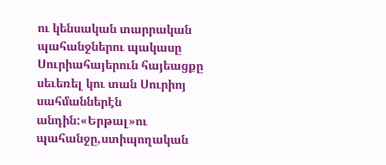ու կենսական տարրական պահանջներու պակասը Սուրիահայերուն հայեացքը սեւեռել կու տան Սուրիոյ սահմաններէն անդին:«Երթալ»ու պահանջը,ստիպողական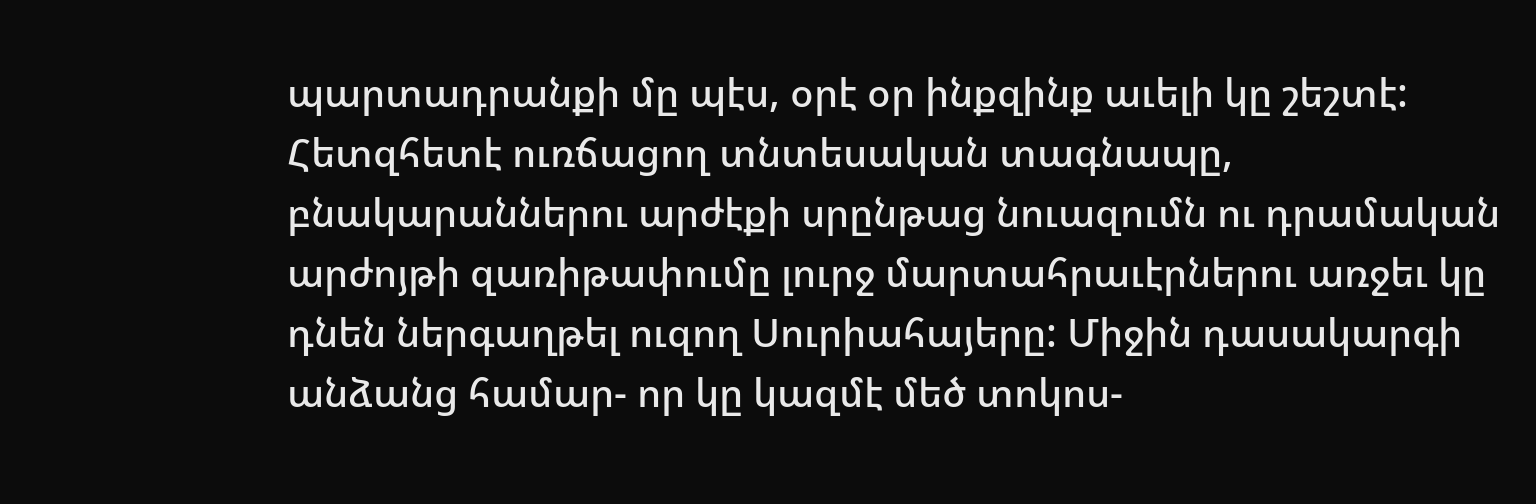պարտադրանքի մը պէս, օրէ օր ինքզինք աւելի կը շեշտէ: Հետզհետէ ուռճացող տնտեսական տագնապը, բնակարաններու արժէքի սրընթաց նուազումն ու դրամական արժոյթի զառիթափումը լուրջ մարտահրաւէրներու առջեւ կը դնեն ներգաղթել ուզող Սուրիահայերը: Միջին դասակարգի անձանց համար- որ կը կազմէ մեծ տոկոս-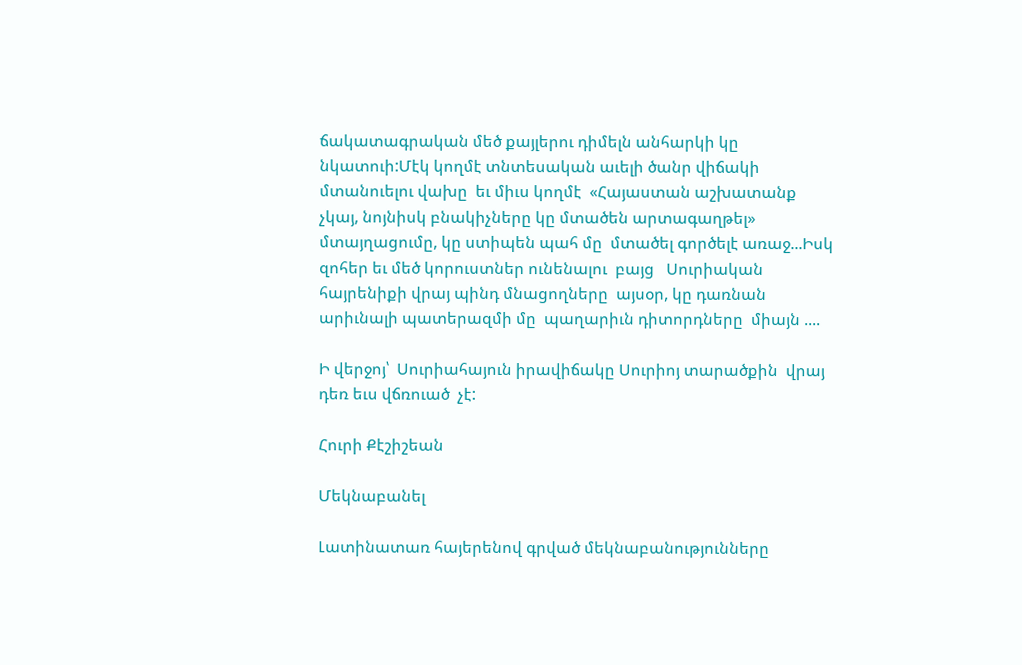ճակատագրական մեծ քայլերու դիմելն անհարկի կը նկատուի:Մէկ կողմէ տնտեսական աւելի ծանր վիճակի մտանուելու վախը  եւ միւս կողմէ  «Հայաստան աշխատանք չկայ, նոյնիսկ բնակիչները կը մտածեն արտագաղթել» մտայղացումը, կը ստիպեն պահ մը  մտածել գործելէ առաջ...Իսկ զոհեր եւ մեծ կորուստներ ունենալու  բայց   Սուրիական հայրենիքի վրայ պինդ մնացողները  այսօր, կը դառնան  արիւնալի պատերազմի մը  պաղարիւն դիտորդները  միայն ....

Ի վերջոյ՝  Սուրիահայուն իրավիճակը Սուրիոյ տարածքին  վրայ  դեռ եւս վճռուած  չէ:

Հուրի Քէշիշեան

Մեկնաբանել

Լատինատառ հայերենով գրված մեկնաբանությունները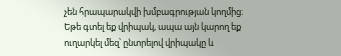չեն հրապարակվի խմբագրության կողմից։
Եթե գտել եք վրիպակ, ապա այն կարող եք ուղարկել մեզ՝ ընտրելով վրիպակը և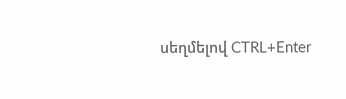սեղմելով CTRL+Enter